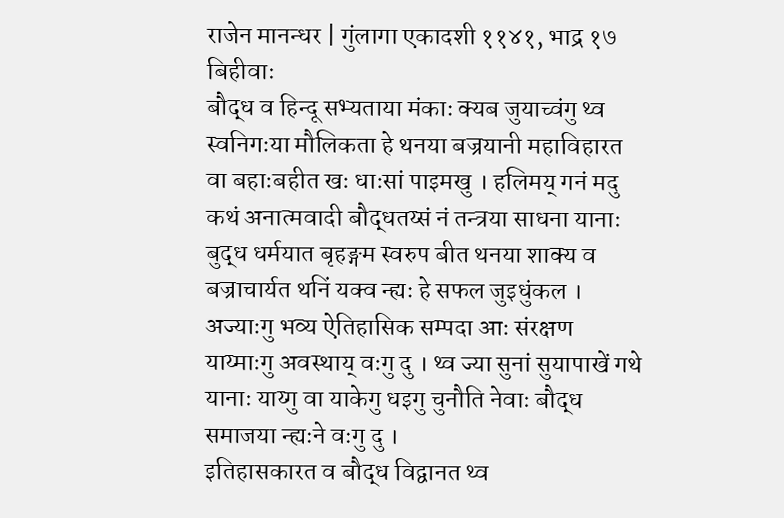राजेन मानन्धर | गुंलागा एकादशी ११४१, भाद्र १७ बिहीवाः
बौद्ध व हिन्दू सभ्यताया मंकाः क्यब जुयाच्वंगु थ्व स्वनिगःया मौलिकता हे थनया बज्रयानी महाविहारत वा बहाःबहीत खः धाःसां पाइमखु । हलिमय् गनं मदु कथं अनात्मवादी बौद्धतय्सं नं तन्त्रया साधना यानाः बुद्ध धर्मयात बृहङ्गम स्वरुप बीत थनया शाक्य व बज्राचार्यत थनिं यक्व न्ह्यः हे सफल जुइधुंकल । अज्याःगु भव्य ऐतिहासिक सम्पदा आः संरक्षण याय्माःगु अवस्थाय् वःगु दु । थ्व ज्या सुनां सुयापाखें गथे यानाः याय्गु वा याकेगु धइगु चुनौति नेवाः बौद्ध समाजया न्ह्यःने वःगु दु ।
इतिहासकारत व बौद्ध विद्वानत थ्व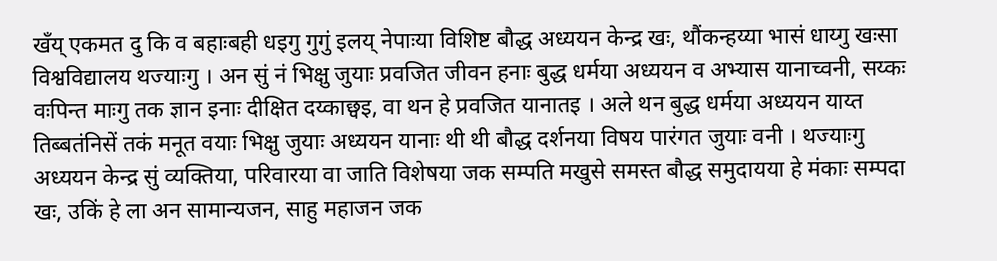खँय् एकमत दु कि व बहाःबही धइगु गुगुं इलय् नेपाःया विशिष्ट बौद्ध अध्ययन केन्द्र खः, थौंकन्हय्या भासं धाय्गु खःसा विश्वविद्यालय थज्याःगु । अन सुं नं भिक्षु जुयाः प्रवजित जीवन हनाः बुद्ध धर्मया अध्ययन व अभ्यास यानाच्वनी, सय्कः वःपिन्त माःगु तक ज्ञान इनाः दीक्षित दय्काछ्वइ, वा थन हे प्रवजित यानातइ । अले थन बुद्ध धर्मया अध्ययन याय्त तिब्बतंनिसें तकं मनूत वयाः भिक्षु जुयाः अध्ययन यानाः थी थी बौद्ध दर्शनया विषय पारंगत जुयाः वनी । थज्याःगु अध्ययन केन्द्र सुं व्यक्तिया, परिवारया वा जाति विशेषया जक सम्पति मखुसे समस्त बौद्ध समुदायया हे मंकाः सम्पदा खः, उकिं हे ला अन सामान्यजन, साहु महाजन जक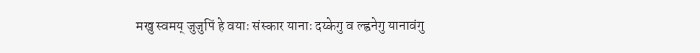मखु स्वमय् जुजुपिं हे वयाः संस्कार यानाः दय्केगु व ल्ह्वनेगु यानावंगु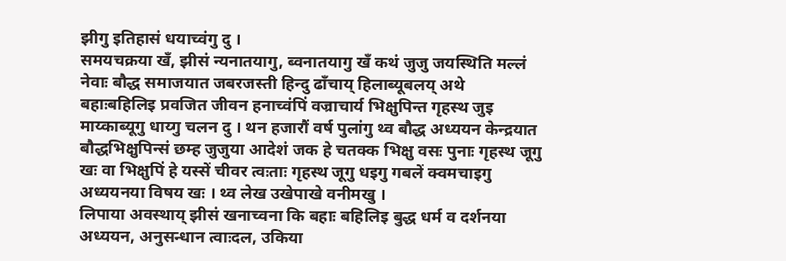झीगु इतिहासं धयाच्वंगु दु ।
समयचक्रया खँ, झीसं न्यनातयागु, ब्वनातयागु खँ कथं जुजु जयस्थिति मल्लं नेवाः बौद्ध समाजयात जबरजस्ती हिन्दु ढाँचाय् हिलाब्यूबलय् अथे बहाःबहिलिइ प्रवजित जीवन हनाच्वंपिं वज्राचार्य भिक्षुपिन्त गृहस्थ जुइ माय्काब्यूगु धाय्गु चलन दु । थन हजारौं वर्ष पुलांगु थ्व बौद्ध अध्ययन केन्द्रयात बौद्धभिक्षुपिन्सं छम्ह जुजुया आदेशं जक हे चतक्क भिक्षु वसः पुनाः गृहस्थ जूगु खः वा भिक्षुपिं हे यस्सें चीवर त्वःताः गृहस्थ जूगु धइगु गबलें क्वमचाइगु अध्ययनया विषय खः । थ्व लेख उखेपाखे वनीमखु ।
लिपाया अवस्थाय् झीसं खनाच्वना कि बहाः बहिलिइ बुद्ध धर्म व दर्शनया अध्ययन, अनुसन्धान त्वाःदल, उकिया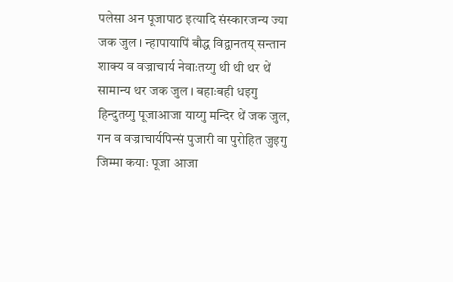पलेसा अन पूजापाठ इत्यादि संस्कारजन्य ज्या जक जुल । न्हापायापिं बौद्ध विद्वानतय् सन्तान शाक्य व वज्राचार्य नेवाःतय्गु थी थी थर थें सामान्य थर जक जुल । बहाःबही धइगु हिन्दुतय्गु पूजाआजा याय्गु मन्दिर थें जक जुल, गन व वज्राचार्यपिन्सं पुजारी वा पुरोहित जुइगु जिम्मा कयाः पूजा आजा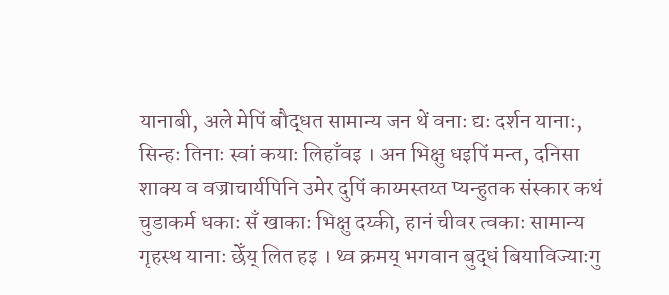यानाबी, अले मेपिं बौद्धत सामान्य जन थें वनाः द्यः दर्शन यानाः, सिन्हः तिनाः स्वां कयाः लिहाँवइ । अन भिक्षु धइपिं मन्त, दनिसा शाक्य व वज्राचार्यपिनि उमेर दुपिं काय्मस्तय्त प्यन्हुतक संस्कार कथं चुडाकर्म धकाः सँ खाकाः भिक्षु दय्की, हानं चीवर त्वकाः सामान्य गृहस्थ यानाः छेँय् लित हइ । थ्व क्रमय् भगवान बुद्धं बियाविज्याःगु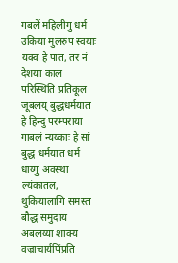गबलें महिलीगु धर्म उकिया मुलरुप स्वयाः यक्व हे पात, तर नं देशया काल परिस्थिति प्रतिकूल जूबलय् बुद्धधर्मयात हे हिन्दु परम्पराया गाबलं न्यय्काः हे सां बुद्ध धर्मयात धर्म धाय्गु अवस्था ल्यंकातल, थुकियालागि समस्त बौद्ध समुदाय अबलय्या शाक्य वज्राचार्यपिंप्रति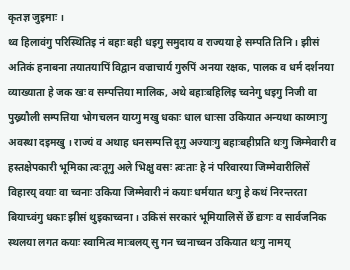कृतज्ञ जुइमाः ।
थ्व हिलावंगु परिस्थितिइ नं बहाः बही धइगु समुदाय व राज्यया हे सम्पति तिनि । झीसं अतिकं हनाबना तयातयापिं विद्वान वज्राचार्य गुरुपिं अनया रक्षक, पालक व धर्म दर्शनया व्याख्याता हे जक खः व सम्पत्तिया मालिक, अथे बहाःबहिलिइ च्वनेगु धइगु निजी वा पुख्र्यौली सम्पत्तिया भोगचलन याय्गु मखु धकाः धाल धाःसा उकियात अन्यथा काय्माःगु अवस्था दइमखु । राज्यं व अथाह धनसम्पत्ति दूगु अज्याःगु बहाःबहीप्रति थःगु जिम्मेवारी व हस्तक्षेपकारी भूमिका त्वःतूगु अले भिक्षु वसः त्वःताः हे नं परिवारया जिम्मेवारीलिसें विहारय् वयाः वा च्वनाः उकिया जिम्मेवारी नं कयाः धर्मयात थःगु हे कथं निरन्तरता बियाच्वंगु धकाः झीसं थुइकाच्वना । उकिसं सरकारं भूमियालिसें छेँ द्यःगः व सार्वजनिक स्थलया लगत कयाः स्वामित्व माःबलय् सु गन च्वनाच्वन उकियात थःगु नामय्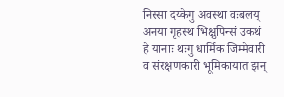निस्सा दय्केगु अवस्था वःबलय् अनया गृहस्थ भिक्षुपिन्सं उकथं हे यानाः थःगु धार्मिक जिम्मेवारी व संरक्षणकारी भूमिकायात झन्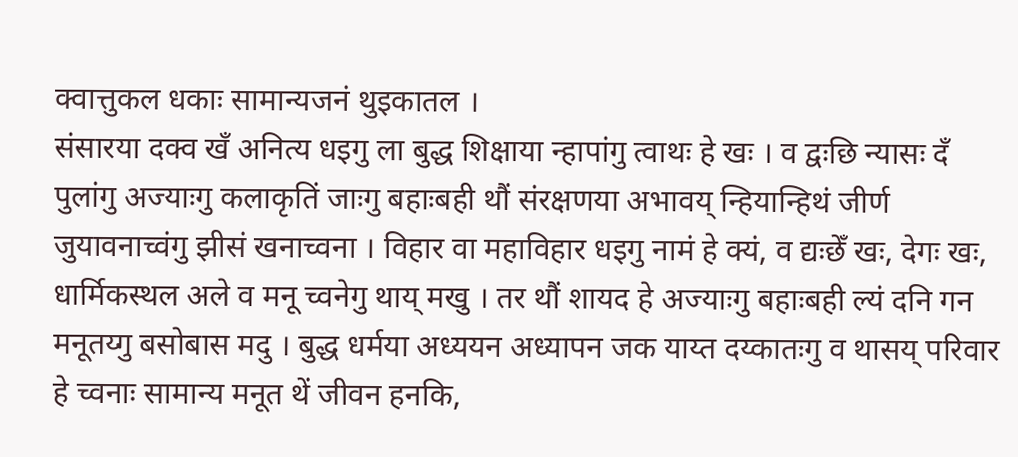क्वात्तुकल धकाः सामान्यजनं थुइकातल ।
संसारया दक्व खँ अनित्य धइगु ला बुद्ध शिक्षाया न्हापांगु त्वाथः हे खः । व द्वःछि न्यासः दँ पुलांगु अज्याःगु कलाकृतिं जाःगु बहाःबही थौं संरक्षणया अभावय् न्हियान्हिथं जीर्ण जुयावनाच्वंगु झीसं खनाच्वना । विहार वा महाविहार धइगु नामं हे क्यं, व द्यःछेँ खः, देगः खः, धार्मिकस्थल अले व मनू च्वनेगु थाय् मखु । तर थौं शायद हे अज्याःगु बहाःबही ल्यं दनि गन मनूतय्गु बसोबास मदु । बुद्ध धर्मया अध्ययन अध्यापन जक याय्त दय्कातःगु व थासय् परिवार हे च्वनाः सामान्य मनूत थें जीवन हनकि,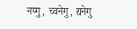नय्गु, च्वनेगु, द्यनेगु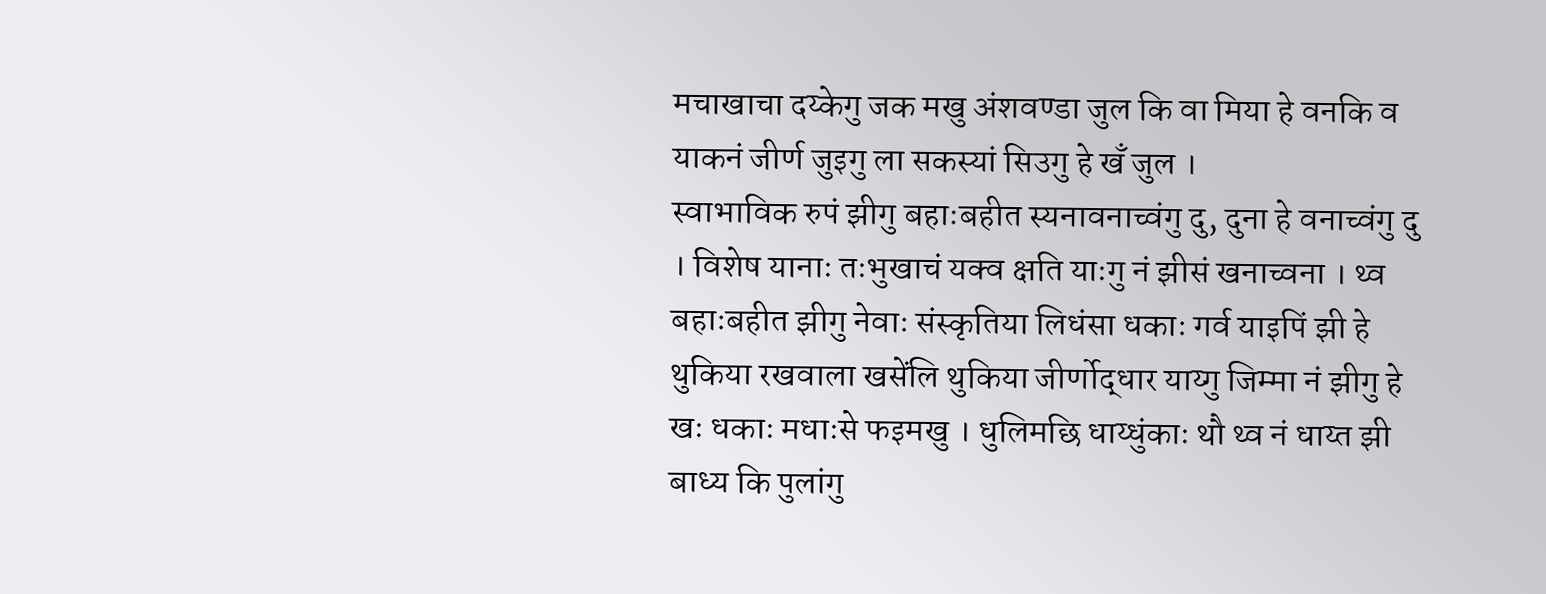मचाखाचा दय्केगु जक मखु अंशवण्डा जुल कि वा मिया हे वनकि व याकनं जीर्ण जुइगु ला सकस्यां सिउगु हे खँ जुल ।
स्वाभाविक रुपं झीगु बहाःबहीत स्यनावनाच्वंगु दु, दुना हे वनाच्वंगु दु । विशेष यानाः तःभुखाचं यक्व क्षति याःगु नं झीसं खनाच्वना । थ्व बहाःबहीत झीगु नेवाः संस्कृतिया लिधंसा धकाः गर्व याइपिं झी हे थुकिया रखवाला खसेंलि थुकिया जीर्णोद्धार याय्गु जिम्मा नं झीगु हे खः धकाः मधाःसे फइमखु । धुलिमछि धाय्धुंकाः थौ थ्व नं धाय्त झी बाध्य कि पुलांगु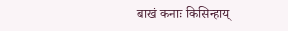बाखं कनाः किसिन्हाय्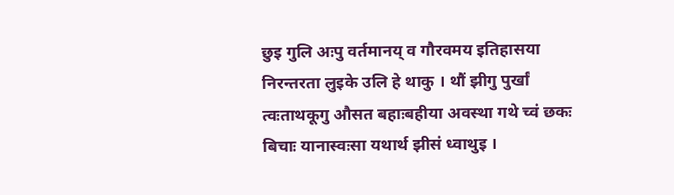छुइ गुलि अःपु वर्तमानय् व गौरवमय इतिहासया निरन्तरता लुइके उलि हे थाकु । थौं झीगु पुर्खां त्वःताथकूगु औसत बहाःबहीया अवस्था गथे च्वं छकः बिचाः यानास्वःसा यथार्थ झीसं ध्वाथुइ ।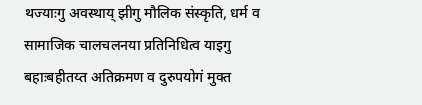थज्याःगु अवस्थाय् झीगु मौलिक संस्कृति, धर्म व सामाजिक चालचलनया प्रतिनिधित्व याइगु बहाःबहीतय्त अतिक्रमण व दुरुपयोगं मुक्त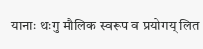यानाः थःगु मौलिक स्वरूप व प्रयोगय् लित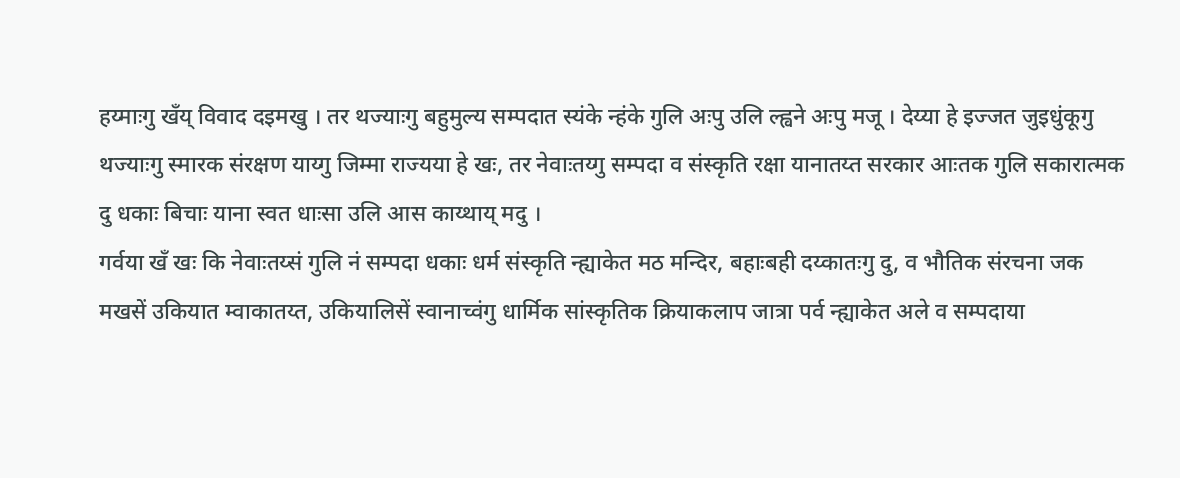हय्माःगु खँय् विवाद दइमखु । तर थज्याःगु बहुमुल्य सम्पदात स्यंके न्हंके गुलि अःपु उलि ल्ह्वने अःपु मजू । देय्या हे इज्जत जुइधुंकूगु थज्याःगु स्मारक संरक्षण याय्गु जिम्मा राज्यया हे खः, तर नेवाःतय्गु सम्पदा व संस्कृति रक्षा यानातय्त सरकार आःतक गुलि सकारात्मक दु धकाः बिचाः याना स्वत धाःसा उलि आस काय्थाय् मदु ।
गर्वया खँ खः कि नेवाःतय्सं गुलि नं सम्पदा धकाः धर्म संस्कृति न्ह्याकेत मठ मन्दिर, बहाःबही दय्कातःगु दु, व भौतिक संरचना जक मखसें उकियात म्वाकातय्त, उकियालिसें स्वानाच्वंगु धार्मिक सांस्कृतिक क्रियाकलाप जात्रा पर्व न्ह्याकेत अले व सम्पदाया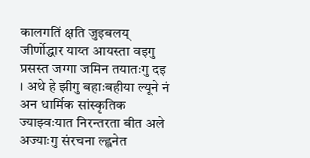कालगतिं क्षति जुइबलय् जीर्णोद्धार याय्त आयस्ता वइगु प्रसस्त जग्गा जमिन तयातःगु दइ । अथे हे झीगु बहाःबहीया ल्यूने नं अन धार्मिक सांस्कृतिक ज्याझ्वःयात निरन्तरता बीत अले अज्याःगु संरचना ल्ह्वनेत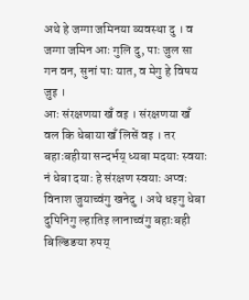अथे हे जग्गा जमिनया व्यवस्था दु । व जग्गा जमिन आः गुलि दु, पाः जुल सा गन वन, सुनां पाः यात, व मेगु हे विषय जुइ ।
आः संरक्षणया खँ वइ । संरक्षणया खँ वल कि धेबाया खँ लिसें वइ । तर बहाःबहीया सन्दर्भय् ध्यबा मदयाः स्वयाः नं धेबा दयाः हे संरक्षण स्वयाः अप्वः विनाश जुयाच्वंगु खनेदु । अथे धइगु धेबा दुपिनिगु ल्हातिइ लानाच्वंगु बहाःबही बिल्डिङया रुपय्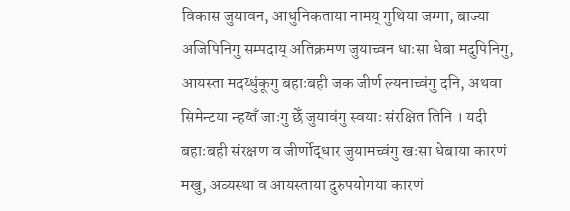विकास जुयावन, आधुनिकताया नामय् गुथिया जग्गा, बाज्या अजिपिनिगु सम्पदाय् अतिक्रमण जुयाच्वन धाःसा धेबा मदुपिनिगु, आयस्ता मदय्धुंकूगु बहाःबही जक जीर्ण ल्यनाच्वंगु दनि, अथवा सिमेन्टया न्हय्तँ जाःगु छेँ जुयावंगु स्वयाः संरक्षित तिनि । यदी बहाःबही संरक्षण व जीर्णोद्धार जुयामच्वंगु खःसा धेबाया कारणं मखु, अव्यस्था व आयस्ताया दुरुपयोगया कारणं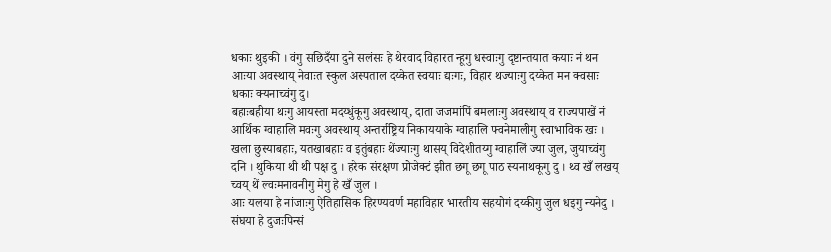धकाः थुइकी । वंगु सछिदँया दुने सलंसः हे थेरवाद विहारत न्हूगु धस्वाःगु दृष्टान्तयात कयाः नं थन आःया अवस्थाय् नेवाःत स्कुल अस्पताल दय्केत स्वयाः द्यःगः, विहार थज्याःगु दय्केत मन क्वसाः धकाः क्यनाच्वंगु दु।
बहाःबहीया थःगु आयस्ता मदय्धुंकूगु अवस्थाय्, दाता जजमांपिं बमलाःगु अवस्थाय् व राज्यपाखें नं आर्थिक ग्वाहालि मवःगु अवस्थाय् अन्तर्राष्ट्रिय निकाययाके ग्वाहालि फ्वनेमालीगु स्वाभाविक खः । खला छुस्याबहाः, यतखाबहाः व इतुंबहाः थेंज्याःगु थासय् विदेशीतय्गु ग्वाहालिं ज्या जुल, जुयाच्वंगु दनि । थुकिया थी थी पक्ष दु । हरेक संरक्षण प्रोजेक्टं झीत छगू छगू पाठ स्यनाथकूगु दु । थ्व खँ लखय् च्वय् थें ल्वःमनावनीगु मेगु हे खँ जुल ।
आः यलया हे नांजाःगु ऐतिहासिक हिरण्यवर्ण महाविहार भारतीय सहयोगं दय्कीगु जुल धइगु न्यनेदु । संघया हे दुजःपिन्सं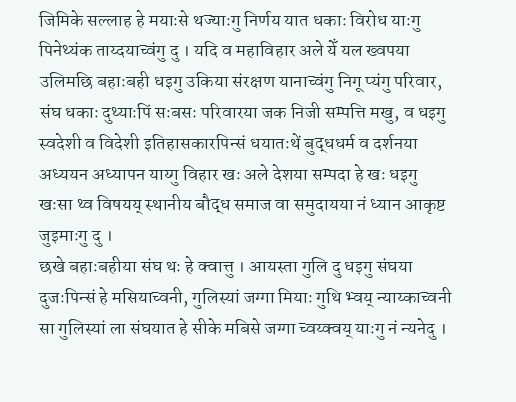जिमिके सल्लाह हे मयाःसे थज्याःगु निर्णय यात धकाः विरोध याःगु पिनेथ्यंक ताय्दयाच्वंगु दु । यदि व महाविहार अले येँ यल ख्वपया उलिमछि बहाःबही धइगु उकिया संरक्षण यानाच्वंगु निगू प्यंगु परिवार, संघ धकाः दुथ्याःपिं सःबसः परिवारया जक निजी सम्पत्ति मखु, व धइगु स्वदेशी व विदेशी इतिहासकारपिन्सं धयातःथें बुद्धधर्म व दर्शनया अध्ययन अध्यापन याय्गु विहार खः अले देशया सम्पदा हे खः धइगु खःसा थ्व विषयय् स्थानीय बौद्ध समाज वा समुदायया नं ध्यान आकृष्ट जुइमाःगु दु ।
छखे बहाःबहीया संघ थः हे क्वात्तु । आयस्ता गुलि दु धइगु संघया दुजःपिन्सं हे मसियाच्वनी, गुलिस्यां जग्गा मियाः गुथि भ्वय् न्याय्काच्वनी सा गुलिस्यां ला संघयात हे सीके मबिसे जग्गा च्वय्क्वय् याःगु नं न्यनेदु ।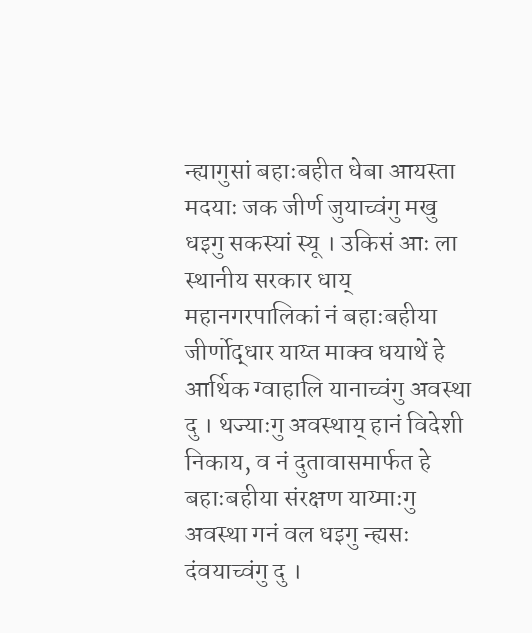न्ह्यागुसां बहाःबहीत धेबा आयस्ता मदयाः जक जीर्ण जुयाच्वंगु मखु धइगु सकस्यां स्यू । उकिसं आः ला स्थानीय सरकार धाय् महानगरपालिकां नं बहाःबहीया जीर्णोद्धार याय्त माक्व धयाथें हे आर्थिक ग्वाहालि यानाच्वंगु अवस्था दु । थज्याःगु अवस्थाय् हानं विदेशी निकाय, व नं दुतावासमार्फत हे बहाःबहीया संरक्षण याय्माःगु अवस्था गनं वल धइगु न्ह्यसः दंवयाच्वंगु दु ।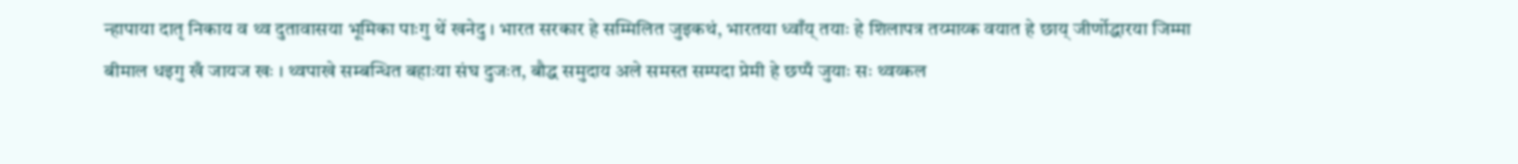न्हापाया दातृ निकाय व थ्व दुतावासया भूमिका पाःगु थें खनेदु । भारत सरकार हे सम्मिलित जुइकथं, भारतया ध्वाँय् तयाः हे शिलापत्र तय्माय्क वयात हे छाय् जीर्णोद्धारया जिम्मा बीमाल धइगु खँ जायज खः । थ्वपाखे सम्बन्धित बहाःया संघ दुजःत, बौद्ध समुदाय अले समस्त सम्पदा प्रेमी हे छप्पँ जुयाः सः थ्वय्कल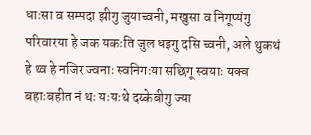धाःसा व सम्पदा झीगु जुयाच्वनी, मखुसा व निगूप्यंगु परिवारया हे जक यकःति जुल धइगु दसि च्वनी, अले थुकथं हे थ्व हे नजिर ज्वनाः स्वनिगःया सछिगू स्वयाः यक्व बहाःबहीत नं थः यःयःथे दय्केबीगु ज्या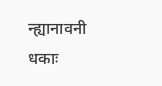न्ह्यानावनी धकाः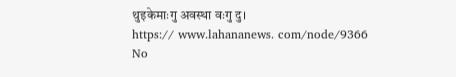थुइकेमाःगु अवस्था वःगु दु।
https:// www.lahananews. com/node/9366
No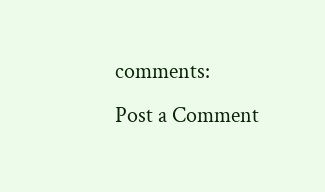comments:
Post a Comment